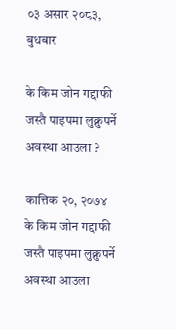०३ असार २०८३, बुधबार

के किम जोन गद्दाफी जस्तै पाइपमा लुक्नुपर्ने अवस्था आउला ?

कात्तिक २०, २०७४
के किम जोन गद्दाफी जस्तै पाइपमा लुक्नुपर्ने अवस्था आउला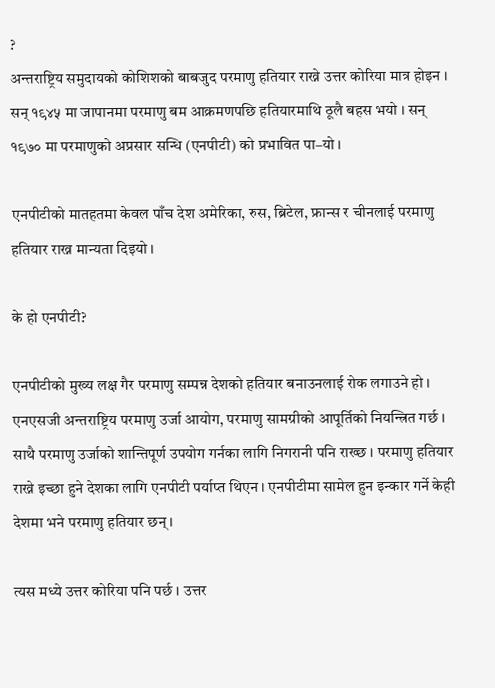?
अन्तराष्ट्रिय समुदायको कोशिशको बाबजुद परमाणु हतियार राख्ने उत्तर कोरिया मात्र होइन । सन् १९४५ मा जापानमा परमाणु बम आक्रमणपछि हतियारमाथि ठूलै बहस भयो । सन् १९७० मा परमाणुको अप्रसार सन्धि (एनपीटी) को प्रभावित पा–यो ।

एनपीटीको मातहतमा केवल पाँच देश अमेरिका, रुस, ब्रिटेल, फ्रान्स र चीनलाई परमाणु हतियार राख्न मान्यता दिइयो ।

के हो एनपीटी?

एनपीटीको मुख्य लक्ष गैर परमाणु सम्पन्न देशको हतियार बनाउनलाई रोक लगाउने हो । एनएसजी अन्तराष्ट्रिय परमाणु उर्जा आयोग, परमाणु सामग्रीको आपूर्तिको नियन्त्रित गर्छ । साथै परमाणु उर्जाको शान्तिपूर्ण उपयोग गर्नका लागि निगरानी पनि राख्छ । परमाणु हतियार राख्ने इच्छा हुने देशका लागि एनपीटी पर्याप्त थिएन । एनपीटीमा सामेल हुन इन्कार गर्ने केही देशमा भने परमाणु हतियार छन् ।

त्यस मध्ये उत्तर कोरिया पनि पर्छ । उत्तर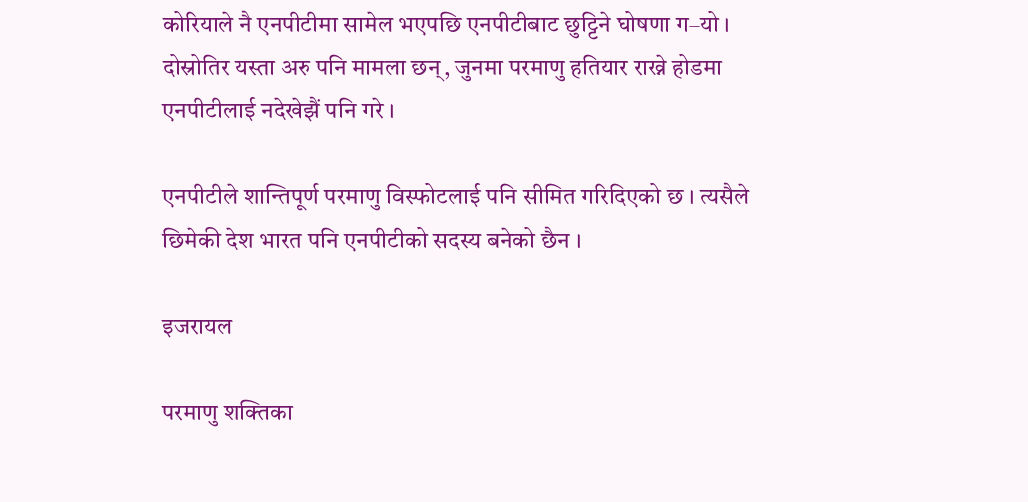कोरियाले नै एनपीटीमा सामेल भएपछि एनपीटीबाट छुट्टिने घोषणा ग–यो । दोस्रोतिर यस्ता अरु पनि मामला छन्, जुनमा परमाणु हतियार राख्ने होडमा एनपीटीलाई नदेखेझैं पनि गरे ।

एनपीटीले शान्तिपूर्ण परमाणु विस्फोटलाई पनि सीमित गरिदिएको छ । त्यसैले छिमेकी देश भारत पनि एनपीटीको सदस्य बनेको छैन ।

इजरायल

परमाणु शक्तिका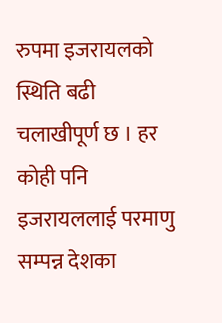रुपमा इजरायलको स्थिति बढी चलाखीपूर्ण छ । हर कोही पनि इजरायललाई परमाणु सम्पन्न देशका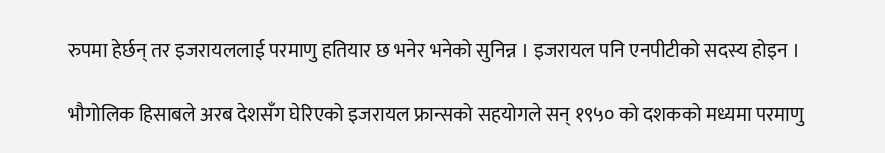रुपमा हेर्छन् तर इजरायललाई परमाणु हतियार छ भनेर भनेको सुनिन्न । इजरायल पनि एनपीटीको सदस्य होइन ।

भौगोलिक हिसाबले अरब देशसँग घेरिएको इजरायल फ्रान्सको सहयोगले सन् १९५० को दशकको मध्यमा परमाणु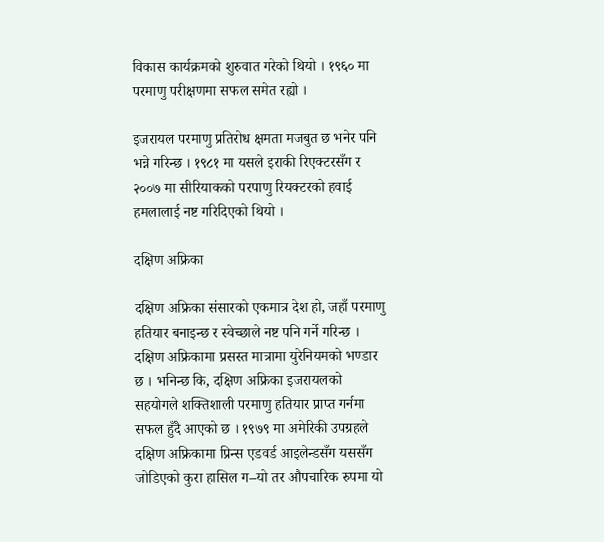विकास कार्यक्रमको शुरुवात गरेको थियो । १९६० मा परमाणु परीक्षणमा सफल समेत रह्यो ।

इजरायल परमाणु प्रतिरोध क्षमता मजबुत छ भनेर पनि भन्ने गरिन्छ । १९८१ मा यसले इराकी रिएक्टरसँग र २००७ मा सीरियाकको परपाणु रियक्टरको हवाई हमलालाई नष्ट गरिदिएको थियो ।

दक्षिण अफ्रिका

दक्षिण अफ्रिका संसारको एकमात्र देश हो, जहाँ परमाणु हतियार बनाइन्छ र स्वेच्छाले नष्ट पनि गर्ने गरिन्छ । दक्षिण अफ्रिकामा प्रसस्त मात्रामा युरेनियमको भण्डार छ । भनिन्छ कि, दक्षिण अफ्रिका इजरायलको सहयोगले शक्तिशाली परमाणु हतियार प्राप्त गर्नमा सफल हुँदै आएको छ । १९७९ मा अमेरिकी उपग्रहले दक्षिण अफ्रिकामा प्रिन्स एडवर्ड आइलेन्डसँग यससँग जोडिएको कुरा हासिल ग–यो तर औपचारिक रुपमा यो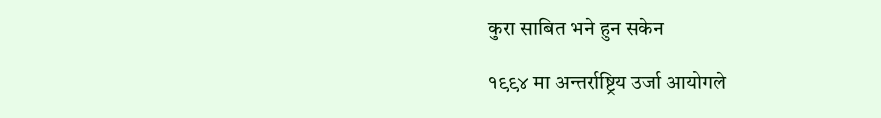कुरा साबित भने हुन सकेन

१९९४ मा अन्तर्राष्ट्रिय उर्जा आयोगले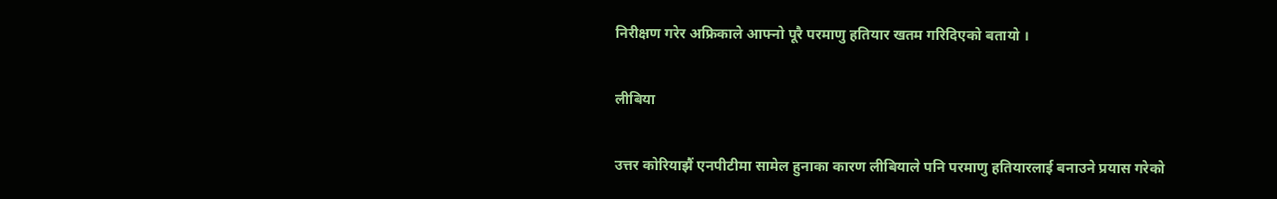निरीक्षण गरेर अफ्रिकाले आफ्नो पूरै परमाणु हतियार खतम गरिदिएको बतायो ।

लीबिया

उत्तर कोरियाझैं एनपीटीमा सामेल हुनाका कारण लीबियाले पनि परमाणु हतियारलाई बनाउने प्रयास गरेको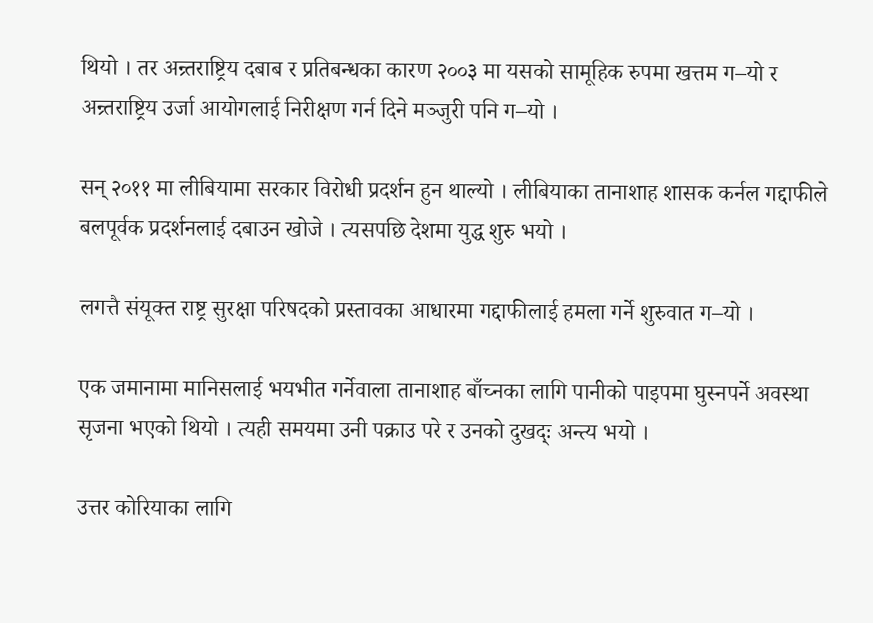थियो । तर अन्र्तराष्ट्रिय दबाब र प्रतिबन्धका कारण २००३ मा यसको सामूहिक रुपमा खत्तम ग–यो र अन्र्तराष्ट्रिय उर्जा आयोगलाई निरीक्षण गर्न दिने मञ्जुरी पनि ग–यो ।

सन् २०११ मा लीबियामा सरकार विरोधी प्रदर्शन हुन थाल्यो । लीबियाका तानाशाह शासक कर्नल गद्दाफीले बलपूर्वक प्रदर्शनलाई दबाउन खोजे । त्यसपछि देशमा युद्ध शुरु भयो ।

लगत्तै संयूक्त राष्ट्र सुरक्षा परिषदको प्रस्तावका आधारमा गद्दाफीलाई हमला गर्ने शुरुवात ग–यो ।

एक जमानामा मानिसलाई भयभीत गर्नेवाला तानाशाह बाँच्नका लागि पानीको पाइपमा घुस्नपर्ने अवस्था सृजना भएको थियो । त्यही समयमा उनी पक्राउ परे र उनको दुखद्ः अन्त्य भयो ।

उत्तर कोरियाका लागि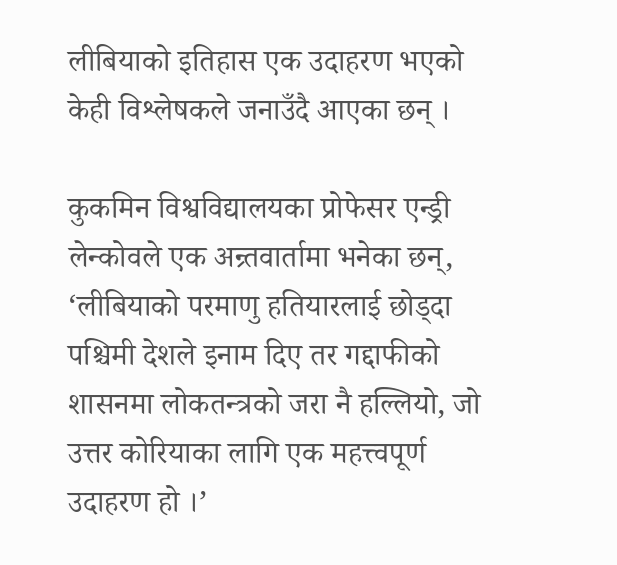लीबियाको इतिहास एक उदाहरण भएको केही विश्लेषकले जनाउँदै आएका छन् ।

कुकमिन विश्वविद्यालयका प्रोफेसर एन्ड्री लेन्कोवले एक अन्र्तवार्तामा भनेका छन्, ‘लीबियाको परमाणु हतियारलाई छोड्दा पश्चिमी देशले इनाम दिए तर गद्दाफीको शासनमा लोकतन्त्रको जरा नै हल्लियो, जो उत्तर कोरियाका लागि एक महत्त्वपूर्ण उदाहरण हो ।’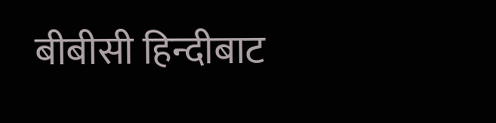बीबीसी हिन्दीबाट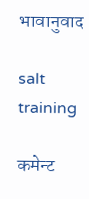भावानुवाद

salt training

कमेन्ट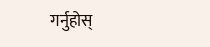गर्नुहोस्